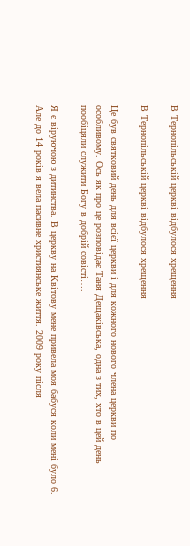В Тернопільській церкві відбулося хрещення

В Тернопільській церкві відбулося хрещення

Це був святковий день для всієї церкви і для кожного нового члена церкви по особливому. Ось як про це розповідає Таня Дещаківська, одна з тих, хто в цей день пообіцяли служити Богу в добрій совісті….

Я є віруючою з дитинства. В церкву на Квітову мене привела моя бабуся коли мені було 6. Але до 14 років я вела пасивне християнське життя. 2009 року після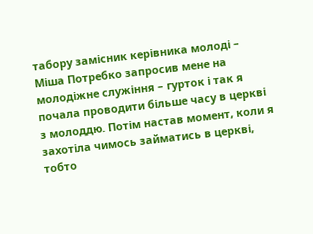табору замісник керівника молоді – Міша Потребко запросив мене на молодіжне служіння – гурток і так я почала проводити більше часу в церкві з молоддю. Потім настав момент, коли я захотіла чимось займатись в церкві, тобто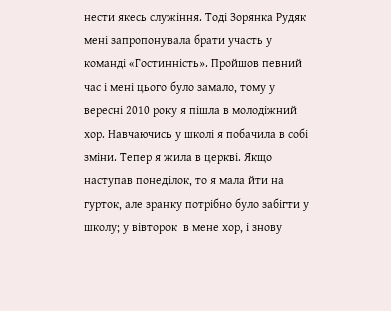нести якесь служіння. Тоді Зорянка Рудяк мені запропонувала брати участь у команді «Гостинність». Пройшов певний час і мені цього було замало, тому у вересні 2010 року я пішла в молодіжний хор. Навчаючись у школі я побачила в собі зміни. Тепер я жила в церкві. Якщо наступав понеділок, то я мала йти на гурток, але зранку потрібно було забігти у школу; у вівторок  в мене хор, і знову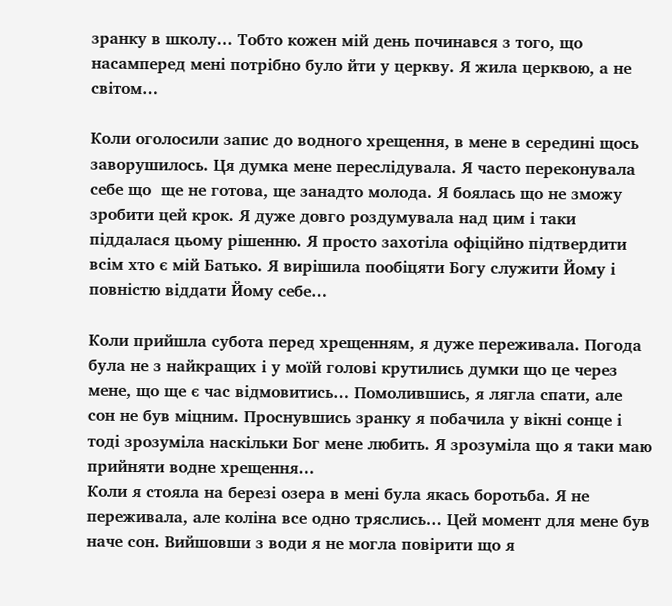зранку в школу… Тобто кожен мій день починався з того, що насамперед мені потрібно було йти у церкву. Я жила церквою, а не світом…

Коли оголосили запис до водного хрещення, в мене в середині щось заворушилось. Ця думка мене переслідувала. Я часто переконувала себе що  ще не готова, ще занадто молода. Я боялась що не зможу зробити цей крок. Я дуже довго роздумувала над цим і таки піддалася цьому рішенню. Я просто захотіла офіційно підтвердити всім хто є мій Батько. Я вирішила пообіцяти Богу служити Йому і повністю віддати Йому себе…

Коли прийшла субота перед хрещенням, я дуже переживала. Погода була не з найкращих і у моїй голові крутились думки що це через мене, що ще є час відмовитись… Помолившись, я лягла спати, але сон не був міцним. Проснувшись зранку я побачила у вікні сонце і тоді зрозуміла наскільки Бог мене любить. Я зрозуміла що я таки маю прийняти водне хрещення…
Коли я стояла на березі озера в мені була якась боротьба. Я не переживала, але коліна все одно тряслись… Цей момент для мене був наче сон. Вийшовши з води я не могла повірити що я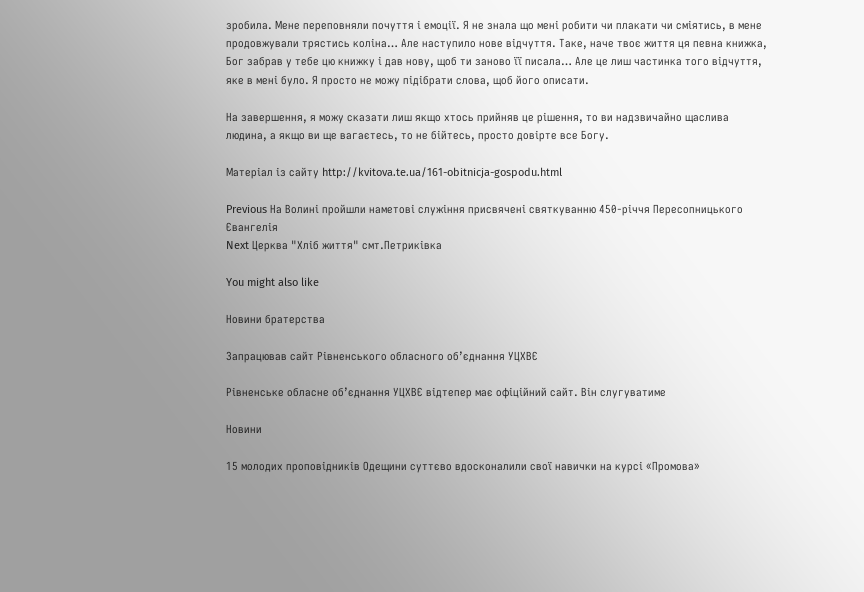зробила. Мене переповняли почуття і емоції. Я не знала що мені робити чи плакати чи сміятись, в мене продовжували трястись коліна… Але наступило нове відчуття. Таке, наче твоє життя ця певна книжка, Бог забрав у тебе цю книжку і дав нову, щоб ти заново її писала… Але це лиш частинка того відчуття, яке в мені було. Я просто не можу підібрати слова, щоб його описати.

На завершення, я можу сказати лиш якщо хтось прийняв це рішення, то ви надзвичайно щаслива людина, а якщо ви ще вагаєтесь, то не бійтесь, просто довірте все Богу.

Матеріал із сайту http://kvitova.te.ua/161-obitnicja-gospodu.html

Previous На Волині пройшли наметові служіння присвячені святкуванню 450-річчя Пересопницького Євангелія
Next Церква "Хліб життя" смт.Петриківка

You might also like

Новини братерства

Запрацював сайт Рівненського обласного об’єднання УЦХВЄ

Рівненське обласне об’єднання УЦХВЄ відтепер має офіційний сайт. Він слугуватиме

Новини

15 молодих проповідників Одещини суттєво вдосконалили свої навички на курсі «Промова»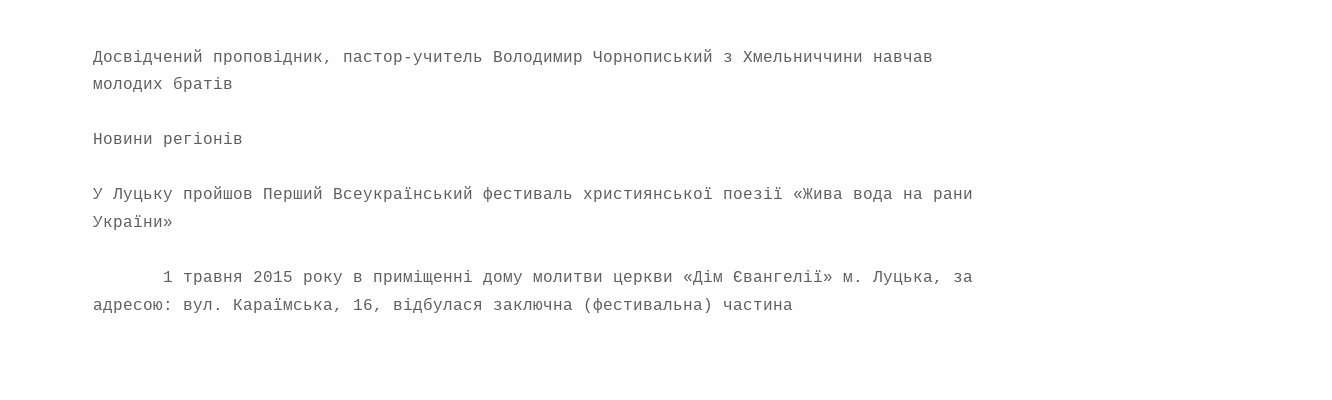Досвідчений проповідник, пастор-учитель Володимир Чорнописький з Хмельниччини навчав молодих братів

Новини регіонів

У Луцьку пройшов Перший Всеукраїнський фестиваль християнської поезії «Жива вода на рани України»

       1 травня 2015 року в приміщенні дому молитви церкви «Дім Євангелії» м. Луцька, за адресою: вул. Караїмська, 16, відбулася заключна (фестивальна) частина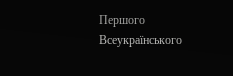Першого Всеукраїнського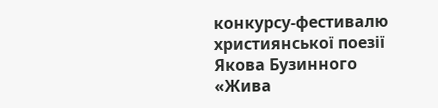конкурсу-фестивалю християнської поезії Якова Бузинного «Жива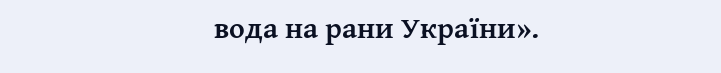вода на рани України».